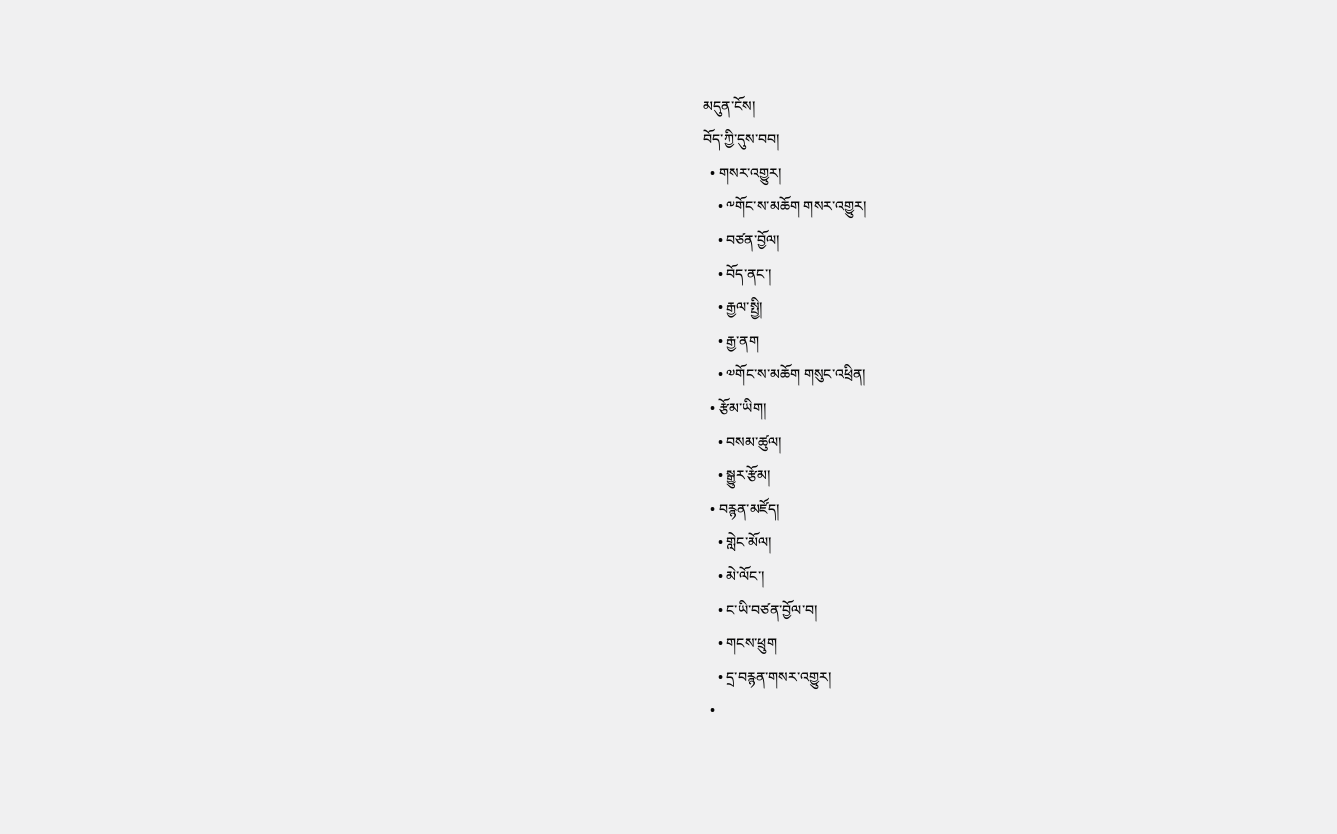མདུན་ངོས།
བོད་ཀྱི་དུས་བབ།
  • གསར་འགྱུར།
    • ༸གོང་ས་མཆོག གསར་འགྱུར།
    • བཙན་བྱོལ།
    • བོད་ནང་།
    • རྒྱལ་སྤྱི།
    • རྒྱ་ནག
    • ༧གོང་ས་མཆོག གསུང་འཕྲིན།
  • རྩོམ་ཡིག།
    • བསམ་ཚུལ།
    • སྒྱུར་རྩོམ།
  • བརྙན་མཛོད།
    • གླེང་མོལ།
    • མེ་ལོང་།
    • ང་ཡི་བཙན་བྱོལ་བ།
    • གངས་ཕྲུག
    • དྲ་བརྙན་གསར་འགྱུར།
  •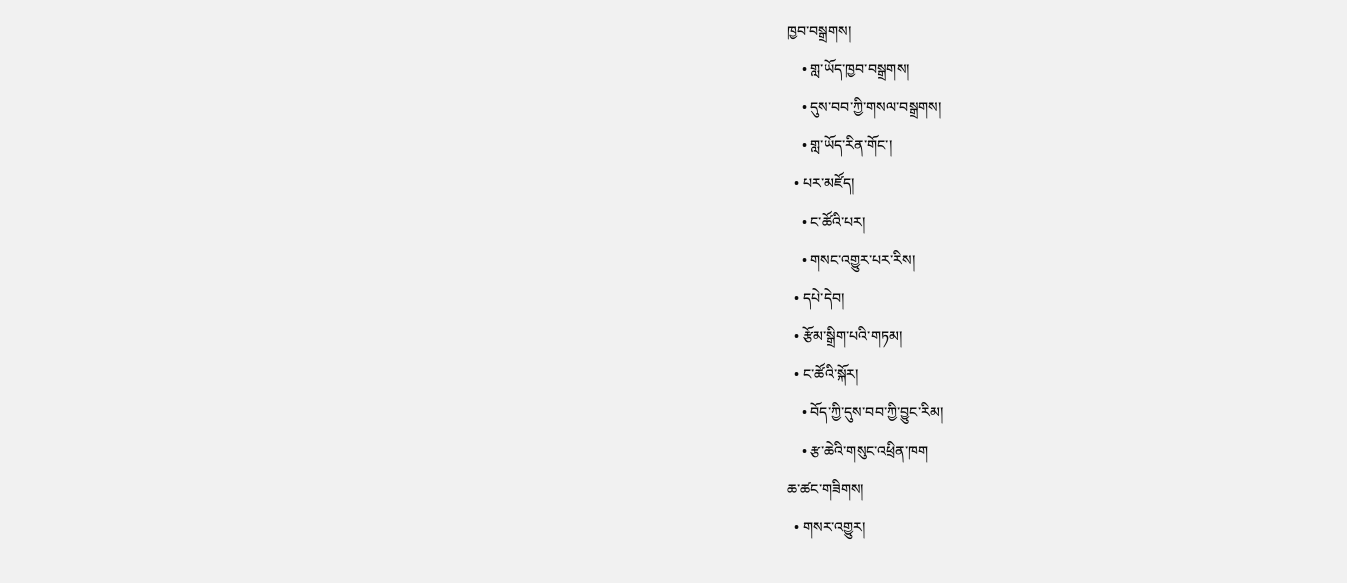ཁྱབ་བསྒྲགས།
    • གླ་ཡོད་ཁྱབ་བསྒྲགས།
    • དུས་བབ་ཀྱི་གསལ་བསྒྲགས།
    • གླ་ཡོད་རིན་གོང་།
  • པར་མཛོད།
    • ང་ཚོའི་པར།
    • གསང་འགྱུར་པར་རིས།
  • དཔེ་དེབ།
  • རྩོམ་སྒྲིག་པའི་གཏམ།
  • ང་ཚོའི་སྐོར།
    • བོད་ཀྱི་དུས་བབ་ཀྱི་བྱུང་རིམ།
    • རྩ་ཆེའི་གསུང་འཕྲིན་ཁག
ཆ་ཚང་གཟིགས།
  • གསར་འགྱུར།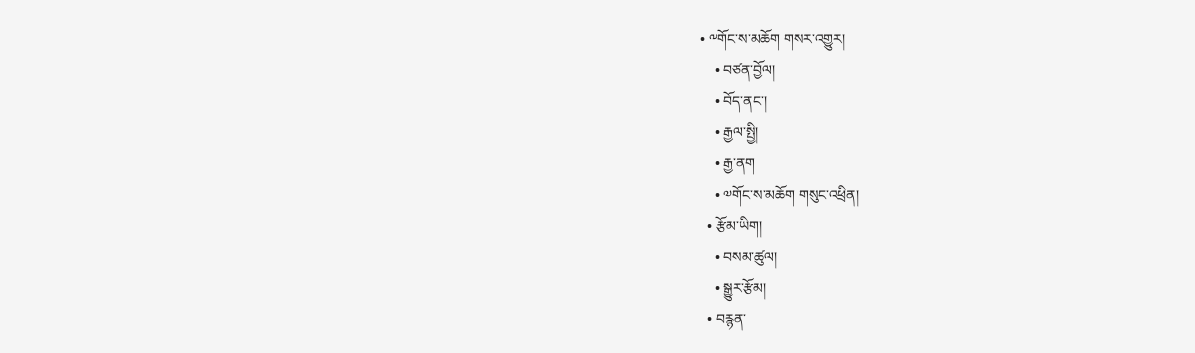• ༸གོང་ས་མཆོག གསར་འགྱུར།
    • བཙན་བྱོལ།
    • བོད་ནང་།
    • རྒྱལ་སྤྱི།
    • རྒྱ་ནག
    • ༧གོང་ས་མཆོག གསུང་འཕྲིན།
  • རྩོམ་ཡིག།
    • བསམ་ཚུལ།
    • སྒྱུར་རྩོམ།
  • བརྙན་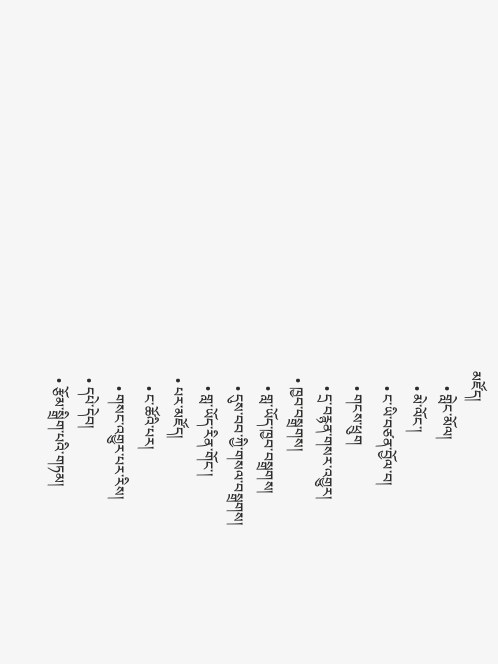མཛོད།
    • གླེང་མོལ།
    • མེ་ལོང་།
    • ང་ཡི་བཙན་བྱོལ་བ།
    • གངས་ཕྲུག
    • དྲ་བརྙན་གསར་འགྱུར།
  • ཁྱབ་བསྒྲགས།
    • གླ་ཡོད་ཁྱབ་བསྒྲགས།
    • དུས་བབ་ཀྱི་གསལ་བསྒྲགས།
    • གླ་ཡོད་རིན་གོང་།
  • པར་མཛོད།
    • ང་ཚོའི་པར།
    • གསང་འགྱུར་པར་རིས།
  • དཔེ་དེབ།
  • རྩོམ་སྒྲིག་པའི་གཏམ།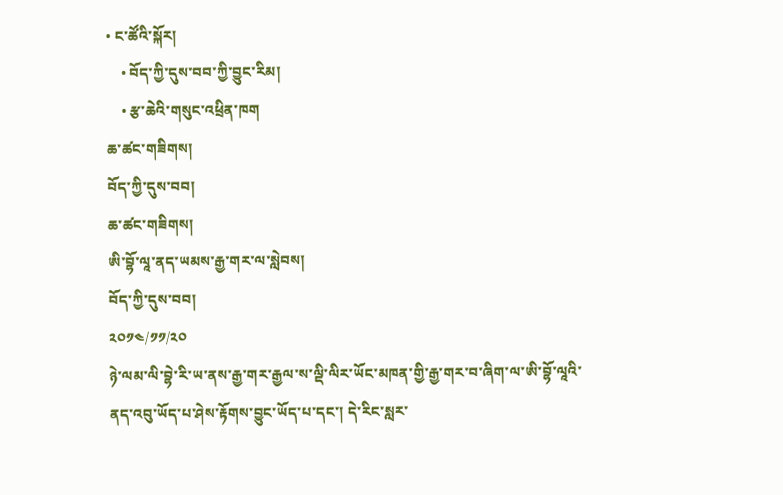• ང་ཚོའི་སྐོར།
    • བོད་ཀྱི་དུས་བབ་ཀྱི་བྱུང་རིམ།
    • རྩ་ཆེའི་གསུང་འཕྲིན་ཁག
ཆ་ཚང་གཟིགས།
བོད་ཀྱི་དུས་བབ།
ཆ་ཚང་གཟིགས།
ཨི་བྷོ་ལཱ་ནད་ཡམས་རྒྱ་གར་ལ་སླེབས།
བོད་ཀྱི་དུས་བབ།
༢༠༡༤/༡༡/༢༠
ཉེ་ལམ་ལི་བྷེ་རི་ཡ་ནས་རྒྱ་གར་རྒྱལ་ས་ལྡི་ལིར་ཡོང་མཁན་གྱི་རྒྱ་གར་བ་ཞིག་ལ་ཨི་བྷོ་ལཱའི་ནད་འབུ་ཡོད་པ་ཤེས་རྟོགས་བྱུང་ཡོད་པ་དང་། དེ་རིང་སླར་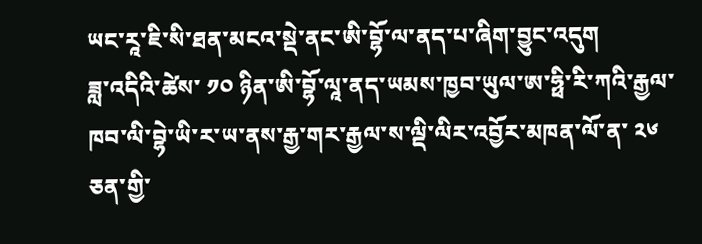ཡང་རཱ་ཇི་སི་ཐན་མངའ་སྡེ་ནང་ཨི་བྷོ་ལ་ནད་པ་ཞིག་བྱུང་འདུག
ཟླ་འདིའི་ཚེས་ ༡༠ ཉིན་ཨི་བྷོ་ལཱ་ནད་ཡམས་ཁྱབ་ཡུལ་ཨ་ཧྥི་རི་ཀའི་རྒྱལ་ཁབ་ལི་བྷེ་ཡི་ར་ཡ་ནས་རྒྱ་གར་རྒྱལ་ས་ལྡི་ལིར་འབྱོར་མཁན་ལོ་ན་ ༢༦ ཅན་གྱི་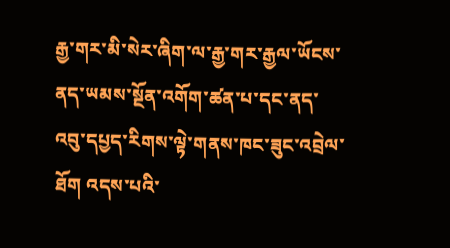རྒྱ་གར་མི་སེར་ཞིག་ལ་རྒྱ་གར་རྒྱལ་ཡོངས་ནད་ཡམས་སྔོན་འགོག་ཚན་པ་དང་ནད་འབུ་དཔྱད་རིགས་ལྟེ་གནས་ཁང་ཟུང་འབྲེལ་ཐོག འདས་པའི་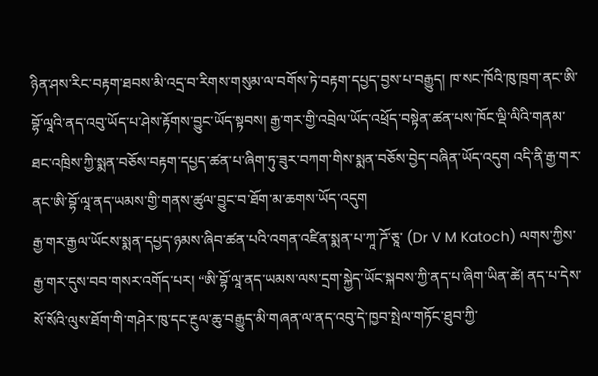ཉིན་ཤས་རིང་བརྟག་ཐབས་མི་འདྲ་བ་རིགས་གསུམ་ལ་བགོས་ཏེ་བརྟག་དཔྱད་བྱས་པ་བརྒྱུད། ཁ་སང་ཁོའི་ཁུ་ཁྲག་ནང་ཨི་བྷོ་ལཱའི་ནད་འབུ་ཡོད་པ་ཤེས་རྟོགས་བྱུང་ཡོད་སྟབས། རྒྱ་གར་གྱི་འབྲེལ་ཡོད་འཕྲོད་བསྟེན་ཚན་པས་ཁོང་ལྡི་ལིའི་གནམ་ཐང་འཁྲིས་ཀྱི་སྨན་བཅོས་བརྟག་དཔྱད་ཚན་པ་ཞིག་ཏུ་ཟུར་བཀག་གིས་སྨན་བཅོས་བྱེད་བཞིན་ཡོད་འདུག འདི་ནི་རྒྱ་གར་ནང་ཨི་བྷོ་ལཱ་ནད་ཡམས་གྱི་གནས་ཚུལ་བྱུང་བ་ཐོག་མ་ཆགས་ཡོད་འདུག
རྒྱ་གར་རྒྱལ་ཡོངས་སྨན་དཔྱད་ཉམས་ཞིབ་ཚན་པའི་འགན་འཛིན་སྨན་པ་ཀཱ་ཌོ་ཅཱ་ (Dr V M Katoch) ལགས་ཀྱིས་རྒྱ་གར་དུས་བབ་གསར་འགོད་པར། “ཨི་བྷོ་ལཱ་ནད་ཡམས་ལས་དྲག་སྐྱེད་ཡོང་སྐབས་ཀྱི་ནད་པ་ཞིག་ཡིན་ཚེ། ནད་པ་དེས་སོ་སོའི་ལུས་ཐོག་གི་གཤེར་ཁུ་དང་རྔུལ་ཆུ་བརྒྱུད་མི་གཞན་ལ་ནད་འབུ་དེ་ཁྱབ་སྤེལ་གཏོང་ཐུབ་ཀྱི་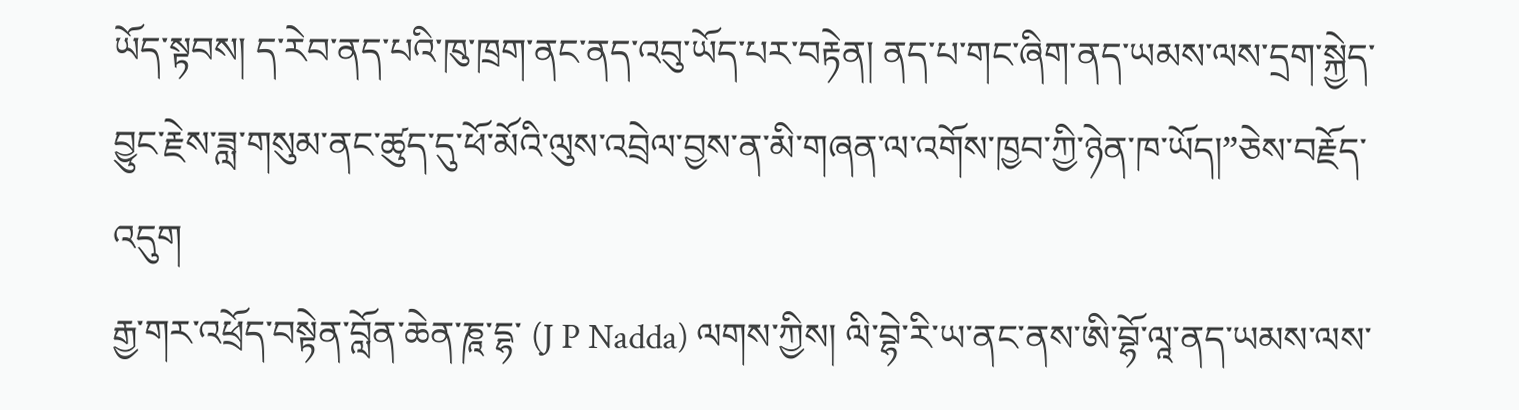ཡོད་སྟབས། ད་རེབ་ནད་པའི་ཁུ་ཁྲག་ནང་ནད་འབུ་ཡོད་པར་བརྟེན། ནད་པ་གང་ཞིག་ནད་ཡམས་ལས་དྲག་སྐྱེད་བྱུང་རྗེས་ཟླ་གསུམ་ནང་ཚུད་དུ་ཕོ་མོའི་ལུས་འབྲེལ་བྱས་ན་མི་གཞན་ལ་འགོས་ཁྱབ་ཀྱི་ཉེན་ཁ་ཡོད།”ཅེས་བརྗོད་འདུག
རྒྱ་གར་འཕྲོད་བསྟེན་བློན་ཆེན་ཎཱ་དྷ་ (J P Nadda) ལགས་ཀྱིས། ལི་བྷེ་རི་ཡ་ནང་ནས་ཨི་བྷོ་ལཱ་ནད་ཡམས་ལས་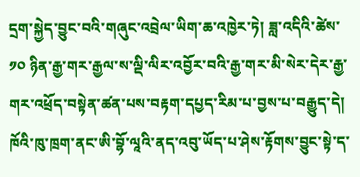དྲག་སྐྱེད་བྱུང་བའི་གཞུང་འབྲེལ་ཡིག་ཆ་འཁྱེར་ཏེ། ཟླ་འདིའི་ཚེས་ ༡༠ ཉིན་རྒྱ་གར་རྒྱལ་ས་ལྡི་ལིར་འབྱོར་བའི་རྒྱ་གར་མི་སེར་དེར་རྒྱ་གར་འཕྲོད་བསྟེན་ཚན་པས་བརྟག་དཔྱད་རིམ་པ་བྱས་པ་བརྒྱུད་དེ། ཁོའི་ཁུ་ཁྲག་ནང་ཨི་བྷོ་ལཱའི་ནད་འབུ་ཡོད་པ་ཤེས་རྟོགས་བྱུང་སྟེ་ད་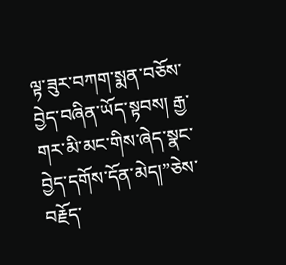ལྟ་ཟུར་བཀག་སྨན་བཅོས་བྱེད་བཞིན་ཡོད་སྟབས། རྒྱ་གར་མི་མང་གིས་ཞེད་སྣང་བྱེད་དགོས་དོན་མེད།”ཅེས་བརྗོད་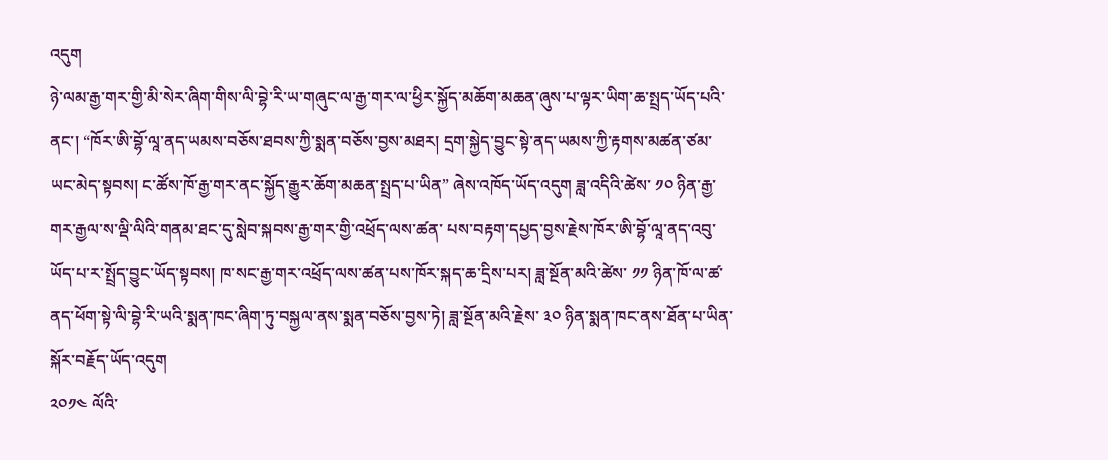འདུག
ཉེ་ལམ་རྒྱ་གར་གྱི་མི་སེར་ཞིག་གིས་ལི་བྷེ་རི་ཡ་གཞུང་ལ་རྒྱ་གར་ལ་ཕྱིར་སྐྱོད་མཆོག་མཆན་ཞུས་པ་ལྟར་ཡིག་ཆ་སྤྲད་ཡོད་པའི་ནང་། “ཁོར་ཨི་བྷོ་ལཱ་ནད་ཡམས་བཅོས་ཐབས་ཀྱི་སྨན་བཅོས་བྱས་མཐར། དྲག་སྐྱེད་བྱུང་སྟེ་ནད་ཡམས་ཀྱི་རྟགས་མཚན་ཙམ་ཡང་མེད་སྟབས། ང་ཚོས་ཁོ་རྒྱ་གར་ནང་སྐྱོད་རྒྱུར་ཆོག་མཆན་སྤྲད་པ་ཡིན” ཞེས་འཁོད་ཡོད་འདུག ཟླ་འདིའི་ཚེས་ ༡༠ ཉིན་རྒྱ་གར་རྒྱལ་ས་ལྡི་ལིའི་གནམ་ཐང་དུ་སླེབ་སྐབས་རྒྱ་གར་གྱི་འཕྲོད་ལས་ཚན་ པས་བརྟག་དཔྱད་བྱས་རྗེས་ཁོར་ཨི་བྷོ་ལཱ་ནད་འབུ་ཡོད་པ་ར་སྤྲོད་བྱུང་ཡོད་སྟབས། ཁ་སང་རྒྱ་གར་འཕྲོད་ལས་ཚན་པས་ཁོར་སྐད་ཆ་དྲིས་པར། ཟླ་སྔོན་མའི་ཚེས་ ༡༡ ཉིན་ཁོ་ལ་ཚ་ནད་ཕོག་སྟེ་ལི་བྷེ་རི་ཡའི་སྨན་ཁང་ཞིག་ཏུ་བསྐྱལ་ནས་སྨན་བཅོས་བྱས་ཏེ། ཟླ་སྔོན་མའི་རྗེས་ ༣༠ ཉིན་སྨན་ཁང་ནས་ཐོན་པ་ཡིན་སྐོར་བརྗོད་ཡོད་འདུག
༢༠༡༤ ལོའི་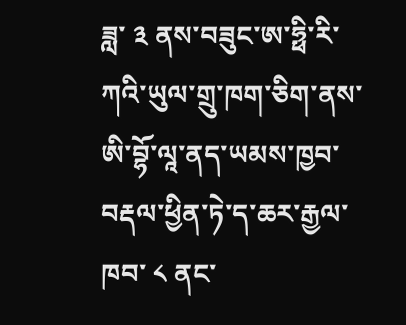ཟླ་ ༣ ནས་བཟུང་ཨ་ཧྥི་རི་ཀའི་ཡུལ་གྲུ་ཁག་ཅིག་ནས་ཨི་བྷོ་ལཱ་ནད་ཡམས་ཁྱབ་བརྡལ་ཕྱིན་ཏེ་ད་ཆར་རྒྱལ་ཁབ་ ༨ ནང་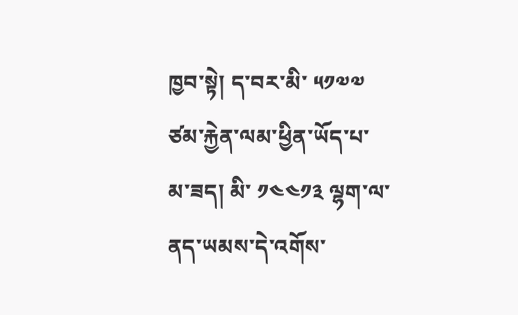ཁྱབ་སྟེ། ད་བར་མི་ ༥༡༧༧ ཙམ་རྐྱེན་ལམ་ཕྱིན་ཡོད་པ་མ་ཟད། མི་ ༡༤༤༡༣ ལྷག་ལ་ནད་ཡམས་དེ་འགོས་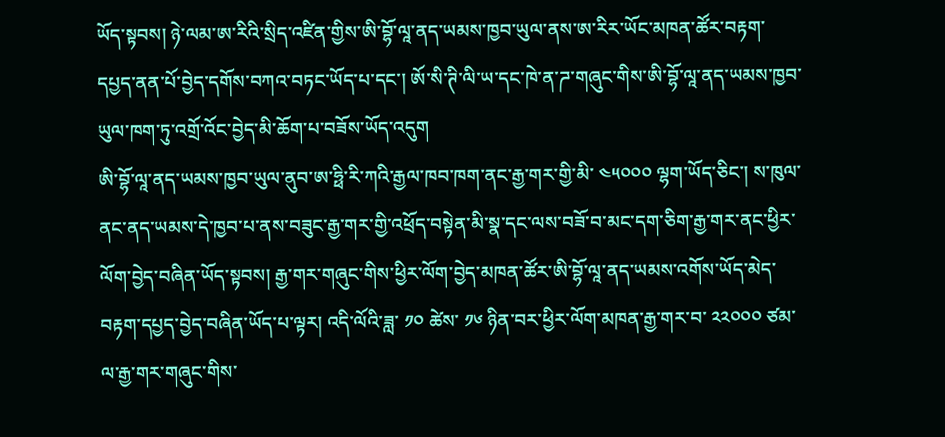ཡོད་སྟབས། ཉེ་ལམ་ཨ་རིའི་སྲིད་འཛིན་གྱིས་ཨི་བྷོ་ལཱ་ནད་ཡམས་ཁྱབ་ཡུལ་ནས་ཨ་རིར་ཡོང་མཁན་ཚོར་བརྟག་དཔྱད་ནན་པོ་བྱེད་དགོས་བཀའ་བཏང་ཡོད་པ་དང་། ཨོ་སི་ཊི་ལི་ཡ་དང་ཁེ་ན་ཌ་གཞུང་གིས་ཨི་བྷོ་ལཱ་ནད་ཡམས་ཁྱབ་ཡུལ་ཁག་ཏུ་འགྲོ་འོང་བྱེད་མི་ཆོག་པ་བཟོས་ཡོད་འདུག
ཨི་བྷོ་ལཱ་ནད་ཡམས་ཁྱབ་ཡུལ་ནུབ་ཨ་ཧྥི་རི་ཀའི་རྒྱལ་ཁབ་ཁག་ནང་རྒྱ་གར་གྱི་མི་ ༤༥༠༠༠ ལྷག་ཡོད་ཅིང་། ས་ཁུལ་ནང་ནད་ཡམས་དེ་ཁྱབ་པ་ནས་བཟུང་རྒྱ་གར་གྱི་འཕྲོད་བསྟེན་མི་སྣ་དང་ལས་བཟོ་བ་མང་དག་ཅིག་རྒྱ་གར་ནང་ཕྱིར་ལོག་བྱེད་བཞིན་ཡོད་སྟབས། རྒྱ་གར་གཞུང་གིས་ཕྱིར་ལོག་བྱེད་མཁན་ཚོར་ཨི་བྷོ་ལཱ་ནད་ཡམས་འགོས་ཡོད་མེད་བརྟག་དཔྱད་བྱེད་བཞིན་ཡོད་པ་ལྟར། འདི་ལོའི་ཟླ་ ༡༠ ཚེས་ ༡༦ ཉིན་བར་ཕྱིར་ལོག་མཁན་རྒྱ་གར་བ་ ༢༢༠༠༠ ཙམ་ལ་རྒྱ་གར་གཞུང་གིས་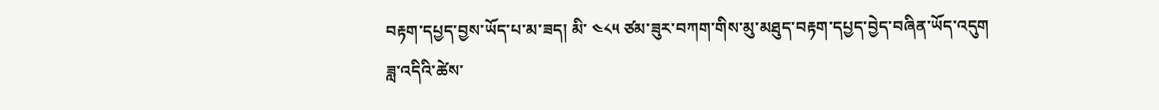བརྟག་དཔྱད་བྱས་ཡོད་པ་མ་ཟད། མི་ ༤༨༥ ཙམ་ཟུར་བཀག་གིས་མུ་མཐུད་བརྟག་དཔྱད་བྱེད་བཞིན་ཡོད་འདུག
ཟླ་འདིའི་ཚེས་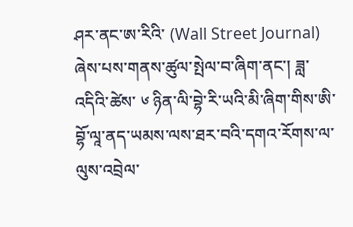ཤར་ནང་ཨ་རིའི་ (Wall Street Journal) ཞེས་པས་གནས་ཚུལ་སྤེལ་བ་ཞིག་ནང་། ཟླ་འདིའི་ཚེས་ ༦ ཉིན་ལི་བྷེ་རི་ཡའི་མི་ཞིག་གིས་ཨི་བྷོ་ལཱ་ནད་ཡམས་ལས་ཐར་བའི་དགའ་རོགས་ལ་ལུས་འབྲེལ་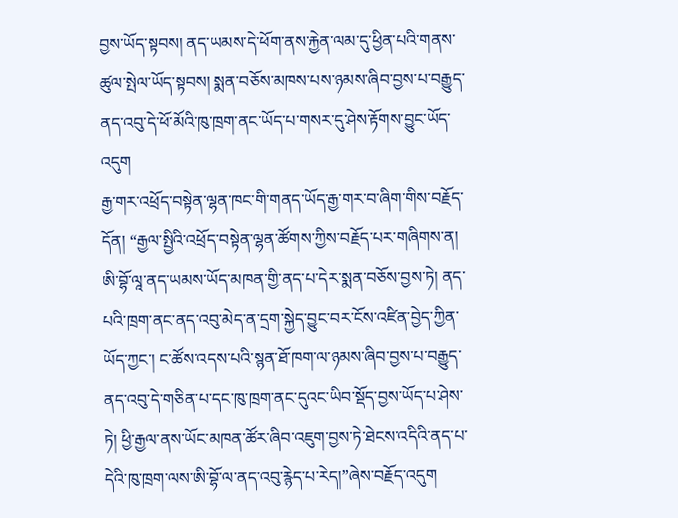བྱས་ཡོད་སྟབས། ནད་ཡམས་དེ་ཕོག་ནས་རྐྱེན་ལམ་དུ་ཕྱིན་པའི་གནས་ཚུལ་སྤེལ་ཡོད་སྟབས། སྨན་བཅོས་མཁས་པས་ཉམས་ཞིབ་བྱས་པ་བརྒྱུད་ནད་འབུ་དེ་ཕོ་མོའི་ཁུ་ཁྲག་ནང་ཡོད་པ་གསར་དུ་ཤེས་རྟོགས་བྱུང་ཡོད་འདུག
རྒྱ་གར་འཕྲོད་བསྟེན་ལྷན་ཁང་གི་གནད་ཡོད་རྒྱ་གར་བ་ཞིག་གིས་བརྗོད་དོན། “རྒྱལ་སྤྱིའི་འཕྲོད་བསྟེན་ལྷན་ཚོགས་ཀྱིས་བརྗོད་པར་གཞིགས་ན།  ཨི་བྷོ་ལཱ་ནད་ཡམས་ཡོད་མཁན་གྱི་ནད་པ་དེར་སྨན་བཅོས་བྱས་ཏེ། ནད་པའི་ཁྲག་ནང་ནད་འབུ་མེད་ན་དྲག་སྐྱེད་བྱུང་བར་ངོས་འཛིན་བྱེད་ཀྱིན་ཡོད་ཀྱང་། ང་ཚོས་འདས་པའི་སྙན་ཐོ་ཁག་ལ་ཉམས་ཞིབ་བྱས་པ་བརྒྱུད་ནད་འབུ་དེ་གཅིན་པ་དང་ཁུ་ཁྲག་ནང་དུའང་ཡིབ་སྡོད་བྱས་ཡོད་པ་ཤེས་ཏེ། ཕྱི་རྒྱལ་ནས་ཡོང་མཁན་ཚོར་ཞིབ་འཇུག་བྱས་ཏེ་ཐེངས་འདིའི་ནད་པ་དེའི་ཁུ་ཁྲག་ལས་ཨི་བྷོ་ལ་ནད་འབུ་རྙེད་པ་རེད།”ཞེས་བརྗོད་འདུག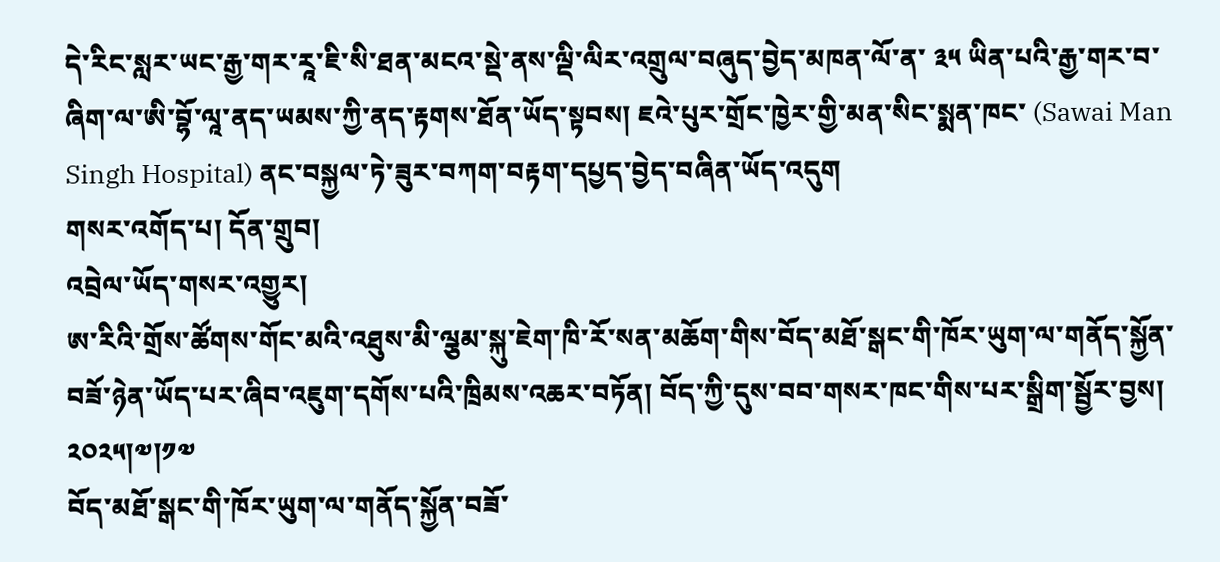དེ་རིང་སླར་ཡང་རྒྱ་གར་རཱ་ཇི་སི་ཐན་མངའ་སྡེ་ནས་ལྡི་ལིར་འགྲུལ་བཞུད་བྱེད་མཁན་ལོ་ན་ ༣༥ ཡིན་པའི་རྒྱ་གར་བ་ཞིག་ལ་ཨི་བྷོ་ལཱ་ནད་ཡམས་ཀྱི་ནད་རྟགས་ཐོན་ཡོད་སྟབས། ཇའེ་པུར་གྲོང་ཁྱེར་གྱི་མན་སིང་སྨན་ཁང་ (Sawai Man Singh Hospital) ནང་བསྐྱལ་ཏེ་ཟུར་བཀག་བརྟག་དཔྱད་བྱེད་བཞིན་ཡོད་འདུག
གསར་འགོད་པ། དོན་གྲུབ།
འབྲེལ་ཡོད་གསར་འགྱུར།
ཨ་རིའི་གྲོས་ཚོགས་གོང་མའི་འཐུས་མི་ལྕམ་སྐུ་ཇེག་ཁི་རོ་སན་མཆོག་གིས་བོད་མཐོ་སྒང་གི་ཁོར་ཡུག་ལ་གནོད་སྐྱོན་བཟོ་ཉེན་ཡོད་པར་ཞིབ་འཇུག་དགོས་པའི་ཁྲིམས་འཆར་བཏོན། བོད་ཀྱི་དུས་བབ་གསར་ཁང་གིས་པར་སྒྲིག་སྦྱོར་བྱས། ༢༠༢༥།༧།༡༧
བོད་མཐོ་སྒང་གི་ཁོར་ཡུག་ལ་གནོད་སྐྱོན་བཟོ་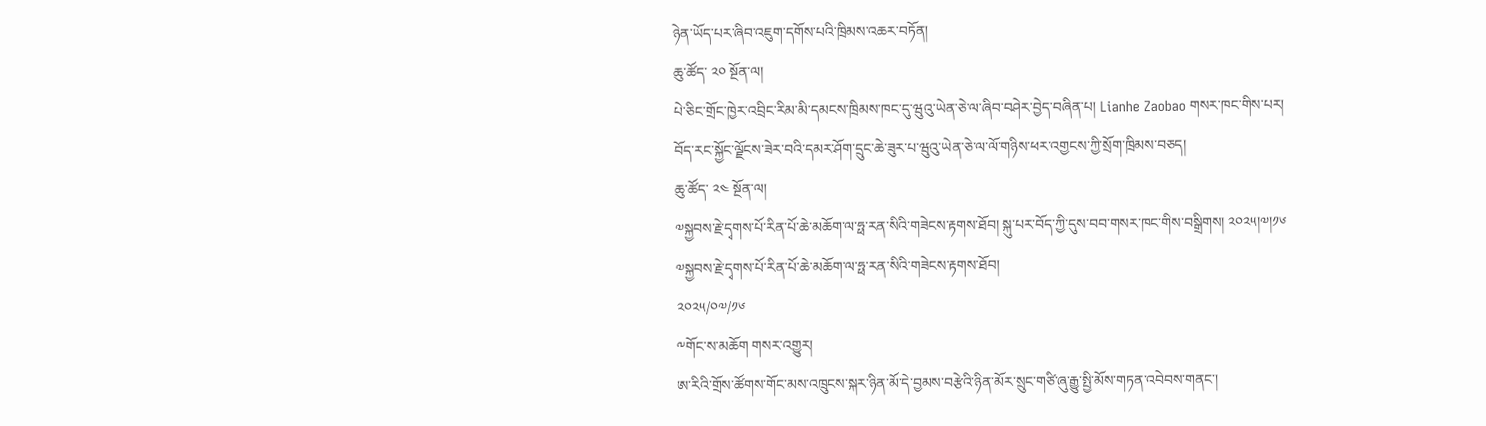ཉེན་ཡོད་པར་ཞིབ་འཇུག་དགོས་པའི་ཁྲིམས་འཆར་བཏོན།
ཆུ་ཚོད་ ༢༠ སྔོན་ལ།
པེ་ཅིང་གྲོང་ཁྱེར་འབྲིང་རིམ་མི་དམངས་ཁྲིམས་ཁང་དུ་ཝུའུ་ཡེན་ཅེ་ལ་ཞིབ་བཤེར་བྱེད་བཞིན་པ། Lianhe Zaobao གསར་ཁང་གིས་པར།
བོད་རང་སྐྱོང་ལྗོངས་ཟེར་བའི་དམར་ཤོག་དྲུང་ཆེ་ཟུར་པ་ཝུའུ་ཡེན་ཅེ་ལ་ལོ་གཉིས་ཕར་འགྱངས་ཀྱི་སྲོག་ཁྲིམས་བཅད།
ཆུ་ཚོད་ ༢༤ སྔོན་ལ།
༧སྐྱབས་རྗེ་དྭགས་པོ་རིན་པོ་ཆེ་མཆོག་ལ་ཧྥ་རན་སིའི་གཟེངས་རྟགས་ཐོབ། སྐུ་པར་བོད་ཀྱི་དུས་བབ་གསར་ཁང་གིས་བསྒྲིགས། ༢༠༢༥།༧།༡༦
༧སྐྱབས་རྗེ་དྭགས་པོ་རིན་པོ་ཆེ་མཆོག་ལ་ཧྥ་རན་སིའི་གཟེངས་རྟགས་ཐོབ།
༢༠༢༥/༠༧/༡༦
༸གོང་ས་མཆོག གསར་འགྱུར།
ཨ་རིའི་གྲོས་ཚོགས་གོང་མས་འཁྲུངས་སྐར་ཉིན་མོ་དེ་བྱམས་བརྩེའི་ཉིན་མོར་སྲུང་གཙི་ཞུ་རྒྱུ་སྤྱི་མོས་གཏན་འབེབས་གནང་།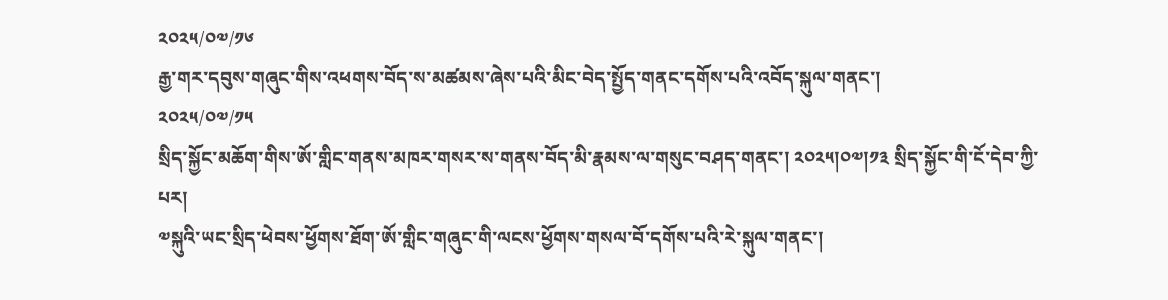༢༠༢༥/༠༧/༡༦
རྒྱ་གར་དབུས་གཞུང་གིས་འཕགས་བོད་ས་མཚམས་ཞེས་པའི་མིང་བེད་སྤྱོད་གནང་དགོས་པའི་འབོད་སྐུལ་གནང་།
༢༠༢༥/༠༧/༡༥
སྲིད་སྐྱོང་མཆོག་གིས་ཨོ་གླིང་གནས་མཁར་གསར་ས་གནས་བོད་མི་རྣམས་ལ་གསུང་བཤད་གནང་། ༢༠༢༥།༠༧།༡༣ སྲིད་སྐྱོང་གི་ངོ་དེབ་ཀྱི་པར།
༧སྐུའི་ཡང་སྲིད་ཕེབས་ཕྱོགས་ཐོག་ཨོ་གླིང་གཞུང་གི་ལངས་ཕྱོགས་གསལ་བོ་དགོས་པའི་རེ་སྐུལ་གནང་།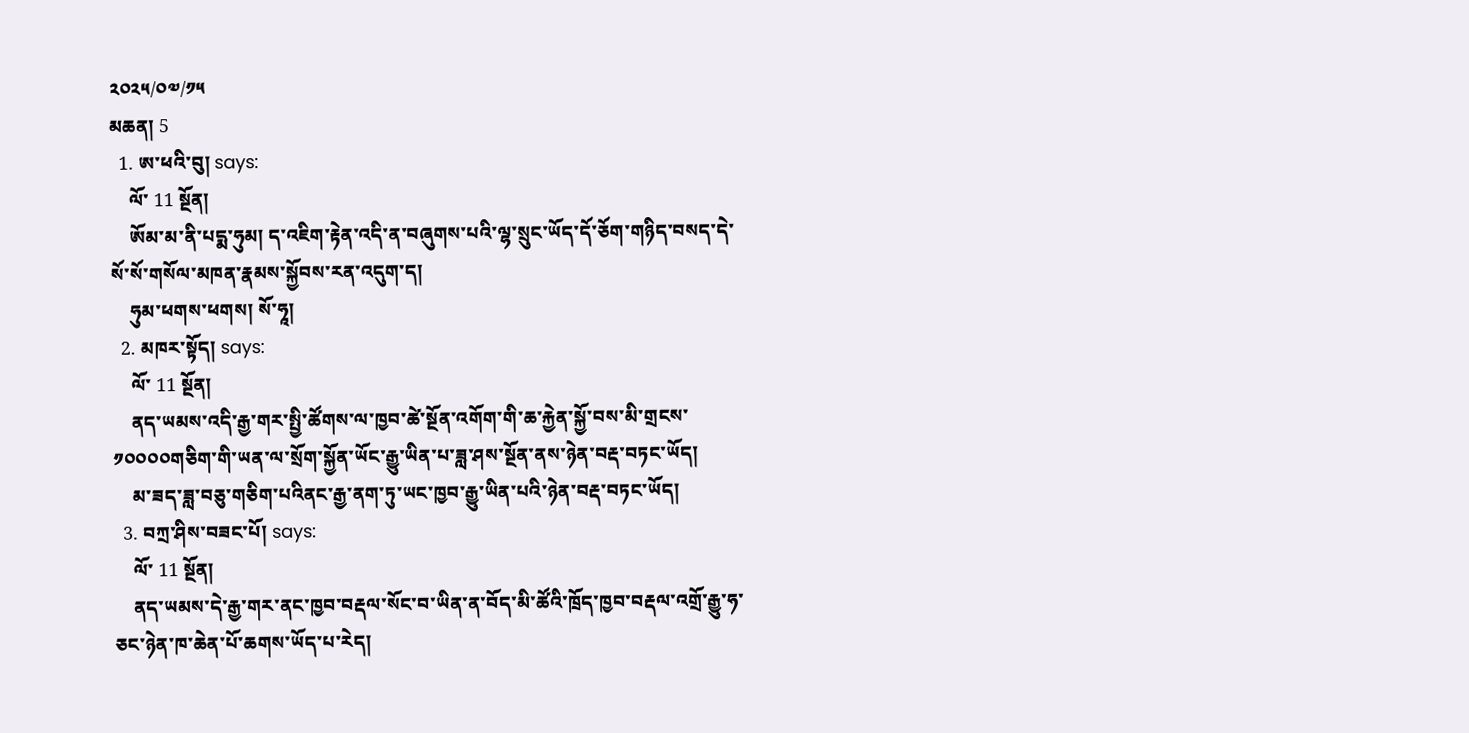༢༠༢༥/༠༧/༡༥
མཆན། 5
  1. ཨ་ཕའི་བུ། says:
    ལོ་ 11 སྔོན།
    ཨོམ་མ་ནི་པདྨ་ཧུམ། ད་འཇིག་རྟེན་འདི་ན་བཞུགས་པའི་ལྷ་སྲུང་ཡོད་དོ་ཅོག་གཉིད་བསད་དེ་སོ་སོ་གསོལ་མཁན་རྣམས་སྐྱོབས་རན་འདུག་ད།
    ཧུམ་ཕགས་ཕགས། སོ་ཧཱ།
  2. མཁར་སྟོད། says:
    ལོ་ 11 སྔོན།
    ནད་ཡམས་འདི་རྒྱ་གར་སྤྱི་ཚོགས་ལ་ཁྱབ་ཚེ་སྔོན་འགོག་གི་ཆ་རྐྱེན་སྐྱོ་བས་མི་གྲངས་༡༠༠༠༠གཅིག་གི་ཡན་ལ་སྲོག་སྐྱོན་ཡོང་རྒྱུ་ཡིན་པ་ཟླ་ཤས་སྔོན་ནས་ཉེན་བརྡ་བཏང་ཡོད།
    མ་ཟད་ཟླ་བཅུ་གཅིག་པའིནང་རྒྱ་ནག་ཏུ་ཡང་ཁྱབ་རྒྱུ་ཡིན་པའི་ཉེན་བརྡ་བཏང་ཡོད།
  3. བཀྲ་ཤིས་བཟང་པོ། says:
    ལོ་ 11 སྔོན།
    ནད་ཡམས་དེ་རྒྱ་གར་ནང་ཁྱབ་བརྡལ་སོང་བ་ཡིན་ན་བོད་མི་ཚོའི་ཁྲོད་ཁྱབ་བརྡལ་འགྲོ་རྒྱུ་ཧ་ཅང་ཉེན་ཁ་ཆེན་པོ་ཆགས་ཡོད་པ་རེད།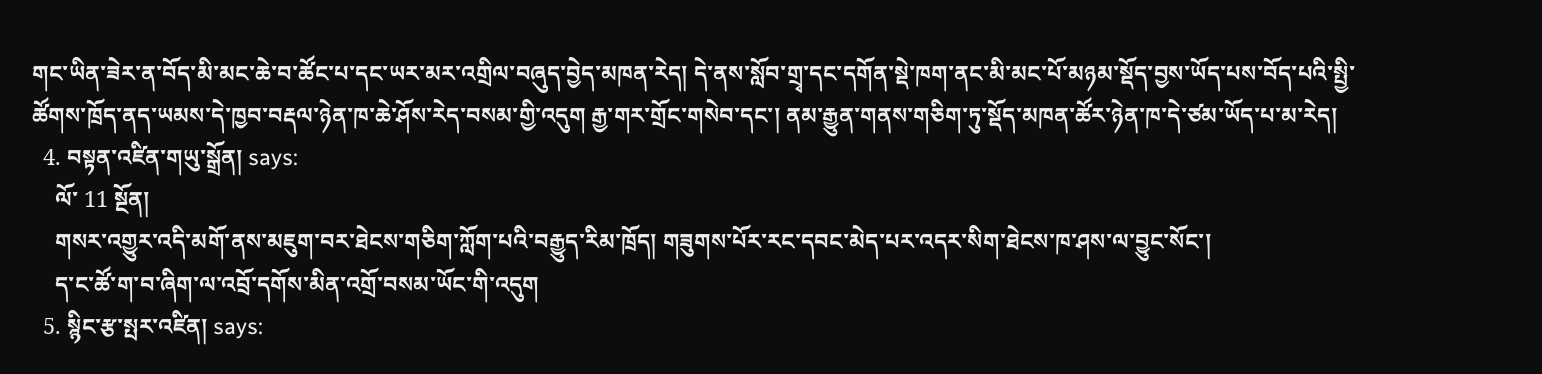གང་ཡིན་ཟེར་ན་བོད་མི་མང་ཆེ་བ་ཚོང་པ་དང་ཡར་མར་འགྲིལ་བཞུད་བྱེད་མཁན་རེད། དེ་ནས་སློབ་གྲྭ་དང་དགོན་སྡེ་ཁག་ནང་མི་མང་པོ་མཉམ་སྡོད་བྱས་ཡོད་པས་བོད་པའི་སྤྱི་ཚོགས་ཁྲོད་ནད་ཡམས་དེ་ཁྱབ་བརྡལ་ཉེན་ཁ་ཆེ་ཤོས་རེད་བསམ་གྱི་འདུག རྒྱ་གར་གྲོང་གསེབ་དང་། ནམ་རྒྱུན་གནས་གཅིག་ཏུ་སྡོད་མཁན་ཚོར་ཉེན་ཁ་དེ་ཙམ་ཡོད་པ་མ་རེད།
  4. བསྟན་འཛིན་གཡུ་སྒྲོན། says:
    ལོ་ 11 སྔོན།
    གསར་འགྱུར་འདི་མགོ་ནས་མཇུག་བར་ཐེངས་གཅིག་ཀློག་པའི་བརྒྱུད་རིམ་ཁྲོད། གཟུགས་པོར་རང་དབང་མེད་པར་འདར་སིག་ཐེངས་ཁ་ཤས་ལ་བྱུང་སོང་།
    ད་ང་ཚོ་ག་བ་ཞིག་ལ་འབྲོ་དགོས་མིན་འགྲོ་བསམ་ཡོང་གི་འདུག
  5. སྙིང་རྩ་སྤར་འཛིན། says: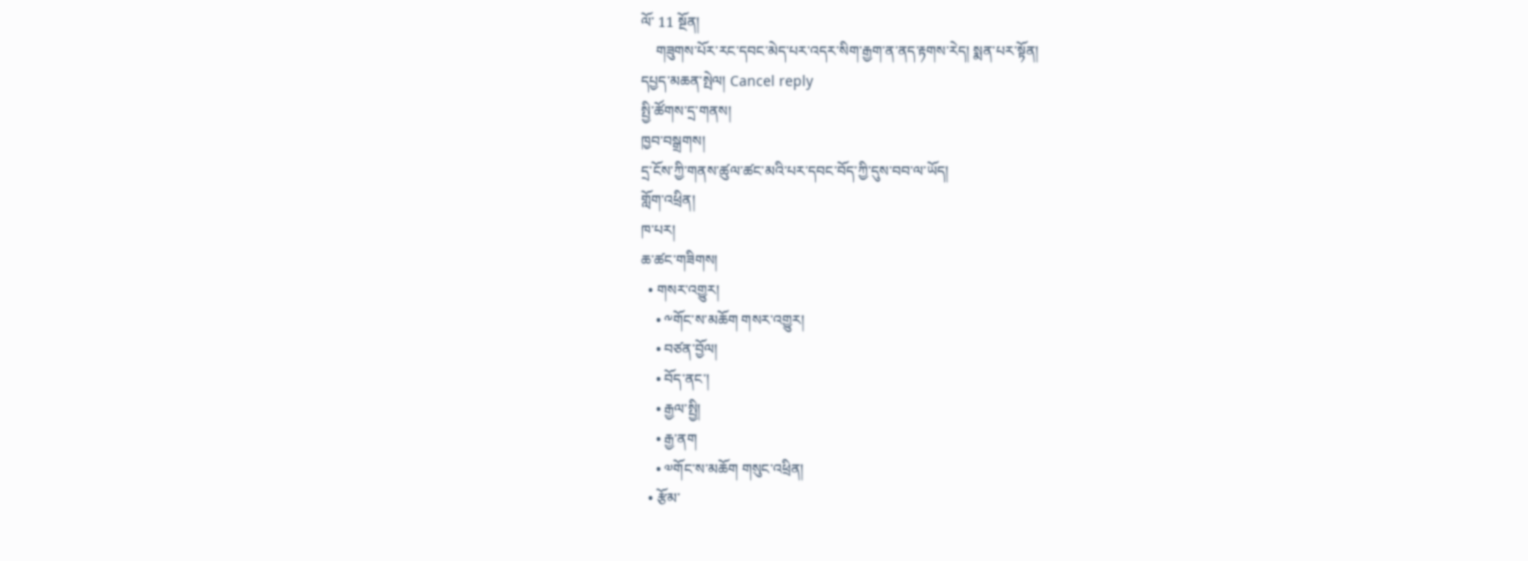ལོ་ 11 སྔོན།
    གཟུགས་པོར་རང་དབང་མེད་པར་འདར་སིག་རྒྱག་ན་ནད་རྟགས་རེད། སྨན་པར་སྟོན།
དཔྱད་མཆན་སྤེལ། Cancel reply
སྤྱི་ཚོགས་དྲ་གནས།
ཁྱབ་བསྒྲགས།
དྲ་ངོས་ཀྱི་གནས་ཚུལ་ཚང་མའི་པར་དབང་བོད་ཀྱི་དུས་བབ་ལ་ཡོད།
གློག་འཕྲིན།
ཁ་པར།
ཆ་ཚང་གཟིགས།
  • གསར་འགྱུར།
    • ༸གོང་ས་མཆོག གསར་འགྱུར།
    • བཙན་བྱོལ།
    • བོད་ནང་།
    • རྒྱལ་སྤྱི།
    • རྒྱ་ནག
    • ༧གོང་ས་མཆོག གསུང་འཕྲིན།
  • རྩོམ་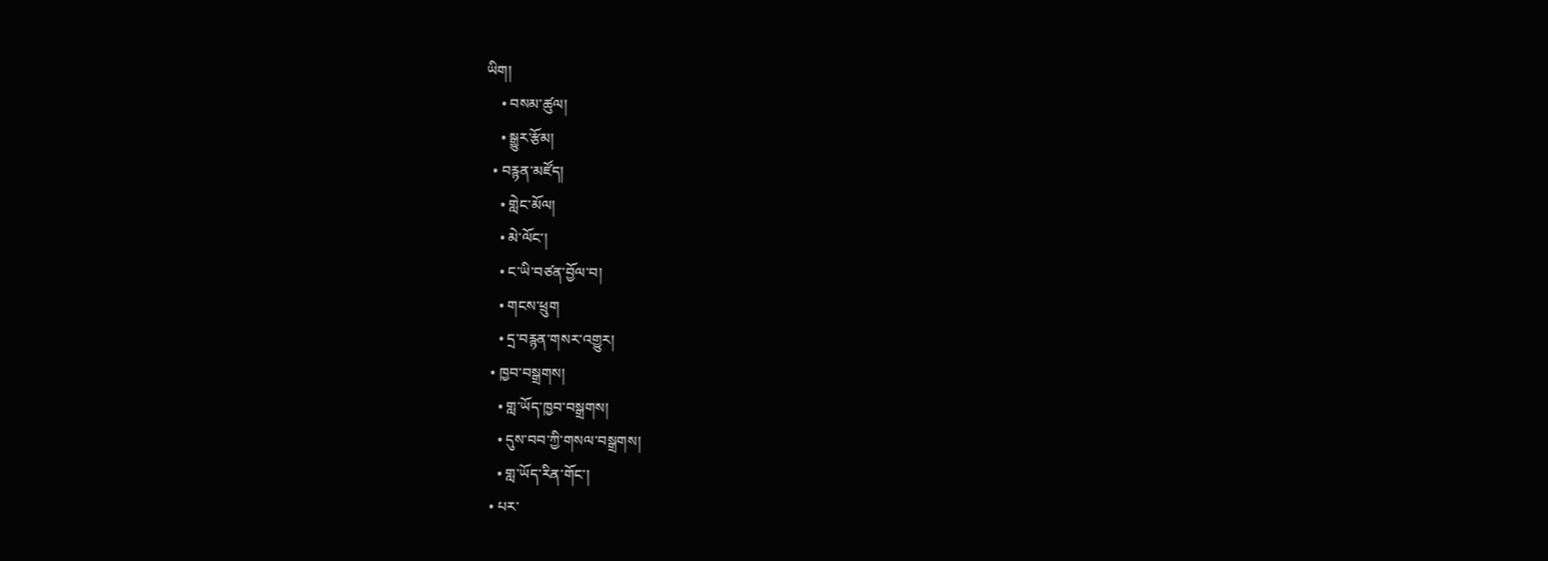ཡིག།
    • བསམ་ཚུལ།
    • སྒྱུར་རྩོམ།
  • བརྙན་མཛོད།
    • གླེང་མོལ།
    • མེ་ལོང་།
    • ང་ཡི་བཙན་བྱོལ་བ།
    • གངས་ཕྲུག
    • དྲ་བརྙན་གསར་འགྱུར།
  • ཁྱབ་བསྒྲགས།
    • གླ་ཡོད་ཁྱབ་བསྒྲགས།
    • དུས་བབ་ཀྱི་གསལ་བསྒྲགས།
    • གླ་ཡོད་རིན་གོང་།
  • པར་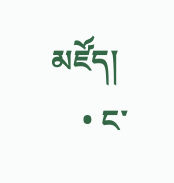མཛོད།
    • ང་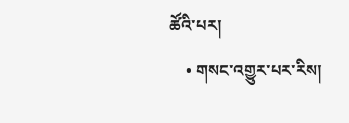ཚོའི་པར།
    • གསང་འགྱུར་པར་རིས།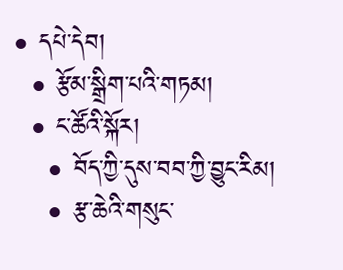• དཔེ་དེབ།
  • རྩོམ་སྒྲིག་པའི་གཏམ།
  • ང་ཚོའི་སྐོར།
    • བོད་ཀྱི་དུས་བབ་ཀྱི་བྱུང་རིམ།
    • རྩ་ཆེའི་གསུང་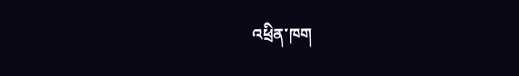འཕྲིན་ཁག